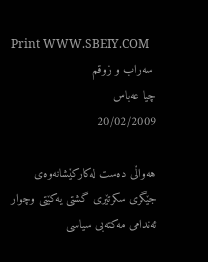Print WWW.SBEIY.COM
 سه‌راب و زوقم
چیا عه‌باس
20/02/2009

هه‌واڵی ده‌ست له‌كاركێشانه‌وه‌ی جێگری سكرتێری گشتی یه‌كێتی وچوار ئه‌ندامی مه‌كته‌بی سیاسی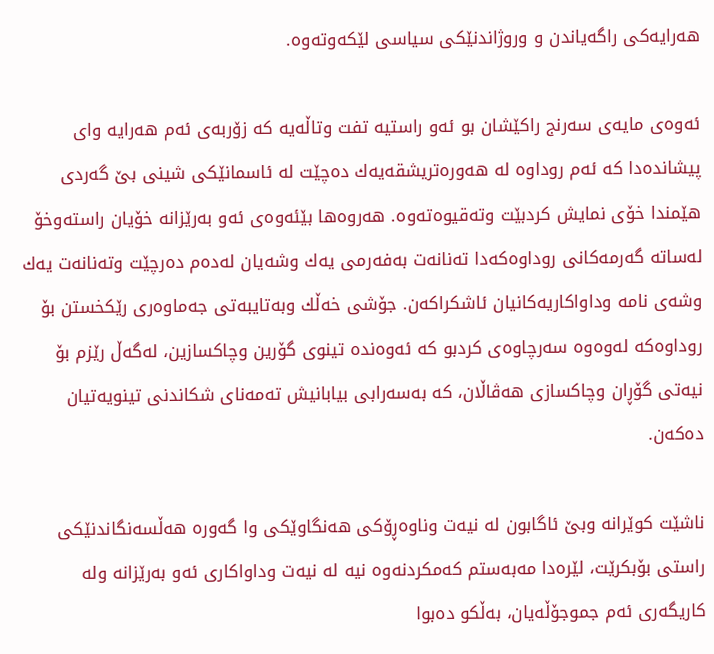هه‌رایه‌كی راگه‌یاندن و وروژاندنێكی سیاسی لێكه‌وته‌وه‌.

ئه‌وه‌ی مایه‌ی سه‌رنج راكێشان بو ئه‌و راستیه‌ تفت وتاڵه‌یه‌ كه‌ زۆربه‌ی ئه‌م هه‌رایه‌ وای پیشانده‌دا كه‌ ئه‌م روداوه‌ له‌ هه‌وره‌تریشقه‌یه‌ك ده‌چێت له‌ ئاسمانێكی شینی بێ گه‌ردی هێمندا خۆی نمایش كردبێت وته‌قیوه‌ته‌وه‌. هه‌روه‌ها بێئه‌وه‌ی ئه‌و به‌رێزانه‌ خۆیان راسته‌وخۆ له‌ساته‌ گه‌رمه‌كانی روداوه‌كه‌دا ته‌نانه‌ت به‌فه‌رمی یه‌ك وشه‌یان له‌ده‌م ده‌رچێت وته‌نانه‌ت یه‌ك وشه‌ی نامه‌ وداواكاریه‌كانیان ئاشكراكه‌ن. جۆشی خه‌ڵك وبه‌تایبه‌تی جه‌ماوه‌ری رێكخستن بۆ روداوه‌كه‌ له‌وه‌وه‌ سه‌رچاوه‌ی كردبو كه‌ ئه‌وه‌نده‌ تینوی گۆرین وچاكسازین، له‌گه‌ڵ‌ رێزم بۆ نیه‌تی گۆڕان وچاكسازی هه‌ڤاڵان، كه‌ به‌سه‌رابی بیابانیش ته‌مه‌نای شكاندنی تینویه‌تیان ده‌كه‌ن.

ناشێت كوێرانه‌ وبێ ئاگابون له‌ نیه‌ت وناوه‌ڕۆكی هه‌نگاوێكی وا گه‌وره‌ هه‌ڵسه‌نگاندنێكی راستی بۆبكرێت، لێره‌دا مه‌به‌ستم كه‌مكردنه‌وه‌ نیه‌ له‌ نیه‌ت وداواكاری ئه‌و به‌رێزانه‌ وله‌ كاریگه‌ری ئه‌م جموجۆڵه‌یان، به‌ڵكو ده‌بوا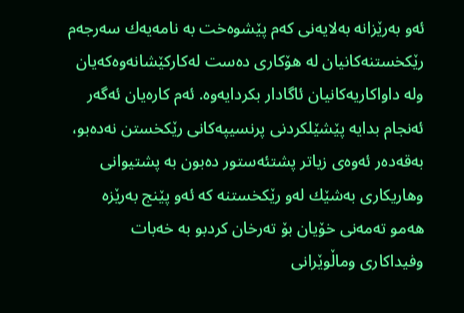ئه‌و به‌رێزانه‌ به‌لایه‌نی كه‌م پێشوه‌خت به‌ نامه‌یه‌ك سه‌رجه‌م رێكخستنه‌كانیان له‌ هۆكاری ده‌ست له‌كاركێشانه‌وه‌كه‌یان وله‌ داواكاریه‌كانیان ئاگادار بكردایه‌وه‌. ئه‌م كاره‌یان ئه‌گه‌ر ئه‌نجام بدایه‌ پێشێلكردنی پرنسیپه‌كانی رێكخستن نه‌ده‌بو، به‌قه‌ده‌ر ئه‌وه‌ی زیاتر پشتئه‌ستور ده‌بون به‌ پشتیوانی وهاریكاری به‌شێك له‌و رێكخستنه‌ كه‌ ئه‌و پێنج به‌رێزه‌ هه‌مو ته‌مه‌نی خۆیان بۆ ته‌رخان كردبو به‌ خه‌بات وفیداكاری وماڵوێرانی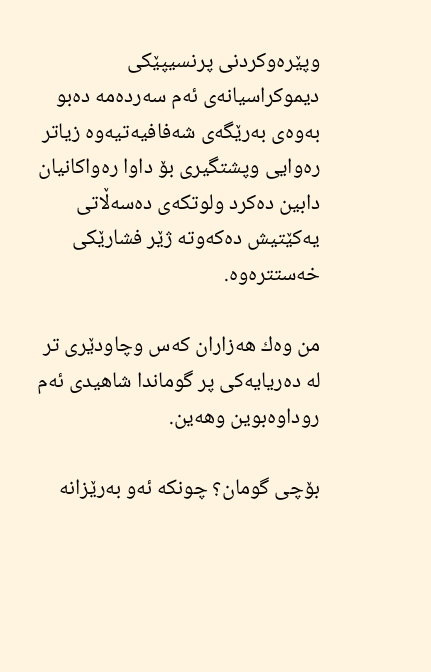وپێره‌وكردنی پرنسیپێكی دیموكراسیانه‌ی ئه‌م سه‌رده‌مه‌ ده‌بو به‌وه‌ی به‌رێگه‌ی شه‌فافیه‌تیه‌وه‌ زیاتر ره‌وایی وپشتگیری بۆ داوا ره‌واكانیان دابین ده‌كرد ولوتكه‌ی ده‌سه‌ڵاتی یه‌كێتیش ده‌كه‌وته‌ ژێر فشارێكی خه‌ستتره‌وه‌.

من وه‌ك هه‌زاران كه‌س وچاودێری تر له‌ ده‌ریایه‌كی پر گوماندا شاهیدی ئه‌م روداوه‌بوین وهه‌ین.

بۆچی گومان؟ چونكه‌ ئه‌و به‌رێزانه‌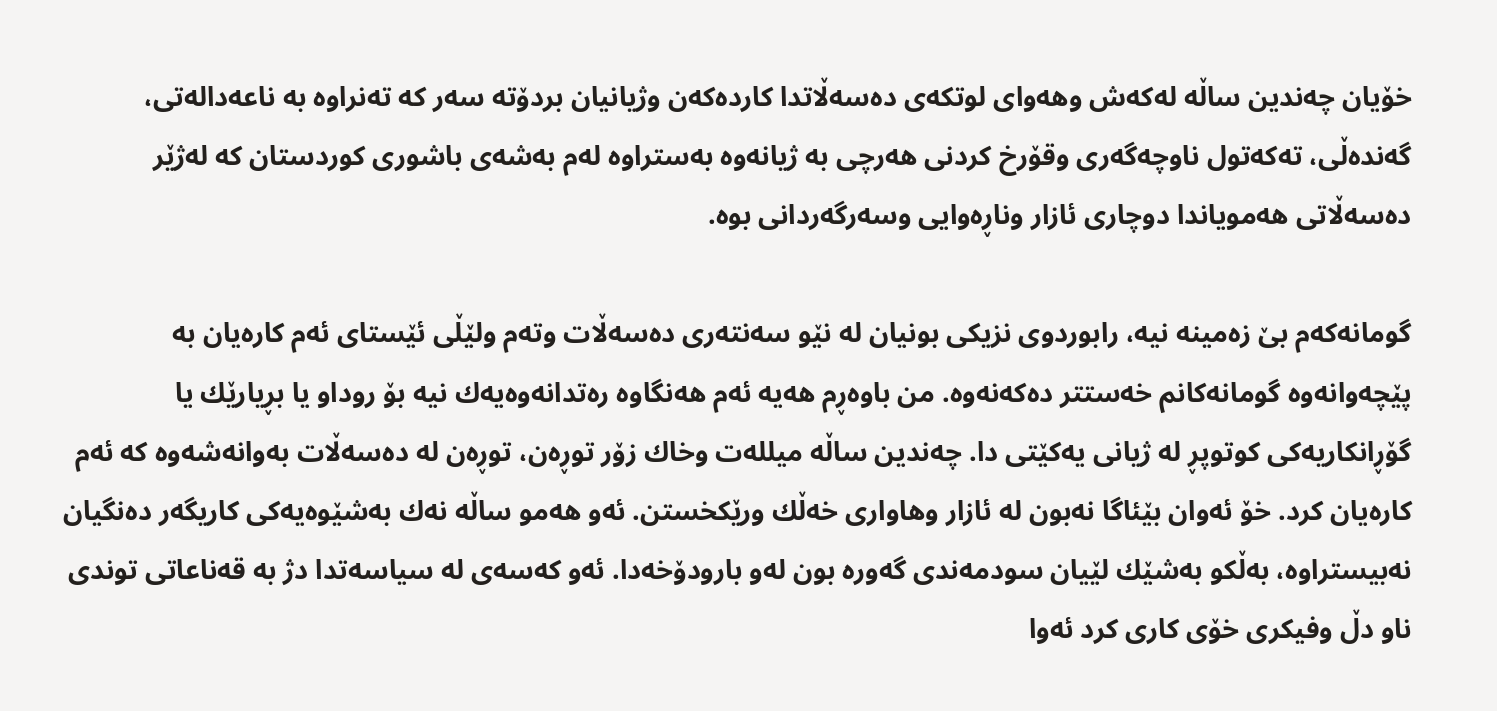خۆیان چه‌ندین ساڵه‌ له‌كه‌ش وهه‌وای لوتكه‌ی ده‌سه‌ڵاتدا كارده‌كه‌ن وژیانیان بردۆته‌ سه‌ر كه‌ ته‌نراوه‌ به‌ ناعه‌داله‌تی، گه‌نده‌ڵی، ته‌كه‌تول ناوچه‌گه‌ری وقۆرخ كردنی هه‌رچی به‌ ژیانه‌وه‌ به‌ستراوه‌ له‌م به‌شه‌ی باشوری كوردستان كه‌ له‌ژێر ده‌سه‌ڵاتی هه‌مویاندا دوچاری ئازار وناڕه‌وایی وسه‌رگه‌ردانی بوه‌.

گومانه‌كه‌م بێ زه‌مینه‌ نیه‌، رابوردوی نزیكی بونیان له‌ نێو سه‌نته‌ری ده‌سه‌ڵات وته‌م ولێڵی ئێستای ئه‌م كاره‌یان به‌ پێچه‌وانه‌وه‌ گومانه‌كانم خه‌ستتر ده‌كه‌نه‌وه‌. من باوه‌ڕم هه‌یه‌ ئه‌م هه‌نگاوه‌ ره‌تدانه‌وه‌یه‌ك نیه‌ بۆ روداو یا بڕیارێك یا گۆڕانكاریه‌كی كوتوپڕ له‌ ژیانی یه‌كێتی دا. چه‌ندین ساڵه‌ میلله‌ت وخاك زۆر توڕه‌ن، توڕه‌ن له‌ ده‌سه‌ڵات به‌وانه‌شه‌وه‌ كه‌ ئه‌م كاره‌یان كرد. خۆ ئه‌وان بێئاگا نه‌بون له‌ ئازار وهاواری خه‌ڵك ورێكخستن. ئه‌و هه‌مو ساڵه‌ نه‌ك به‌شێوه‌یه‌كی كاریگه‌ر ده‌نگیان نه‌بیستراوه‌، به‌ڵكو به‌شێك لێیان سودمه‌ندی گه‌وره‌ بون له‌و بارودۆخه‌دا. ئه‌و كه‌سه‌ی له‌ سیاسه‌تدا دژ به‌ قه‌ناعاتی توندی ناو دڵ‌ وفیكری خۆی كاری كرد ئه‌وا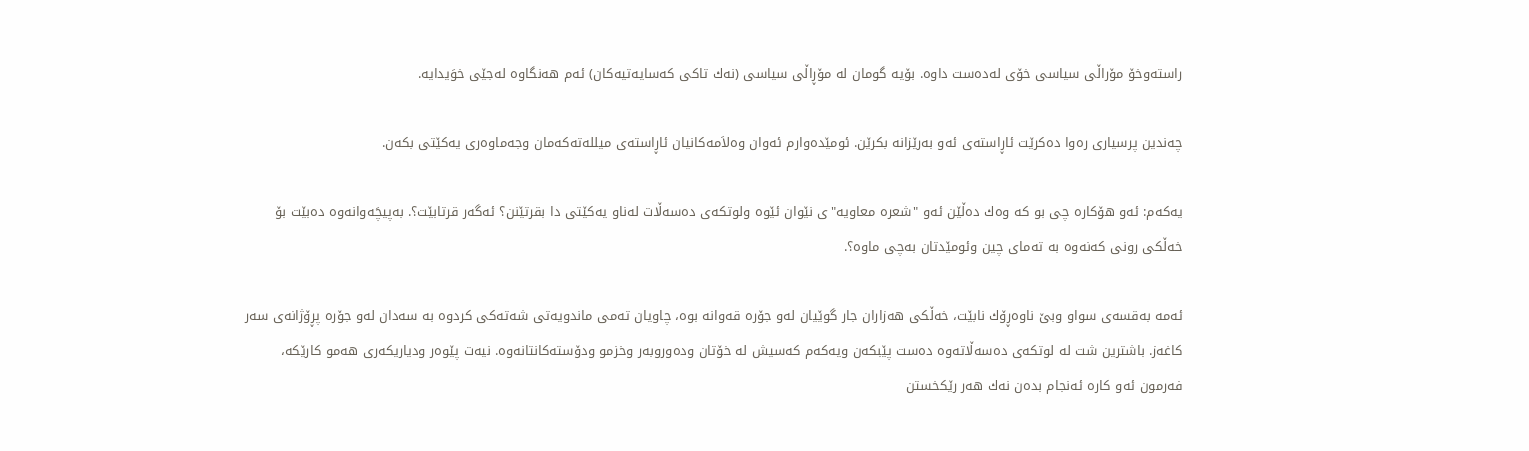راسته‌وخۆ مۆراڵی سیاسی خۆی له‌ده‌ست داوه‌. بۆیه‌ گومان له‌ مۆڕاڵی سیاسی (نه‌ك تاكی كه‌سایه‌تیه‌كان) ئه‌م هه‌نگاوه‌ له‌جێی خوَیدایه‌.

چه‌ندین پرسیاری ره‌وا ده‌كرێت ئاڕاسته‌ی ئه‌و به‌رێزانه‌ بكرێن. ئومێده‌وارم ئه‌وان وه‌لاَمه‌كانیان ئاڕاسته‌ی میلله‌ته‌كه‌مان وجه‌ماوه‌ری یه‌كێتی بكه‌ن.

یه‌كه‌م: ئه‌و هۆكاره‌ چی بو كه‌ وه‌ك ده‌ڵێن ئه‌و "شعره‌ معاویه‌"ی نێوان ئێوه‌ ولوتكه‌ی ده‌سه‌ڵات له‌ناو یه‌كێتی دا بقرتێنن؟ ئه‌گه‌ر قرتابێت؟. به‌پیچَه‌وانه‌وه‌ ده‌بێت بۆ خه‌ڵكی رونی كه‌نه‌وه‌ به‌ ته‌مای چین وئومێدتان به‌چی ماوه‌؟.

ئه‌مه‌ به‌قسه‌ی سواو وبێ ناوه‌ڕۆك نابێت، خه‌ڵكی هه‌زاران جار گوێیان له‌و جۆره‌ قه‌وانه‌ بوه‌، چاویان ته‌می ماندویه‌تی شه‌ته‌كی كردوه‌ به‌ سه‌دان له‌و جۆره‌ پڕۆژانه‌ی سه‌ر كاغه‌ز. باشترین شت له‌ لوتكه‌ی ده‌سه‌ڵاته‌وه‌ ده‌ست پێبكه‌ن ویه‌كه‌م كه‌سیش له‌ خۆتان وده‌وروبه‌ر وخزمو ودۆسته‌كانتانه‌وه‌. نیه‌ت پێوه‌ر ودیاریكه‌ری هه‌مو كارێكه‌، فه‌رمون ئه‌و كاره‌ ئه‌نجام بده‌ن نه‌ك هه‌ر رێكخستن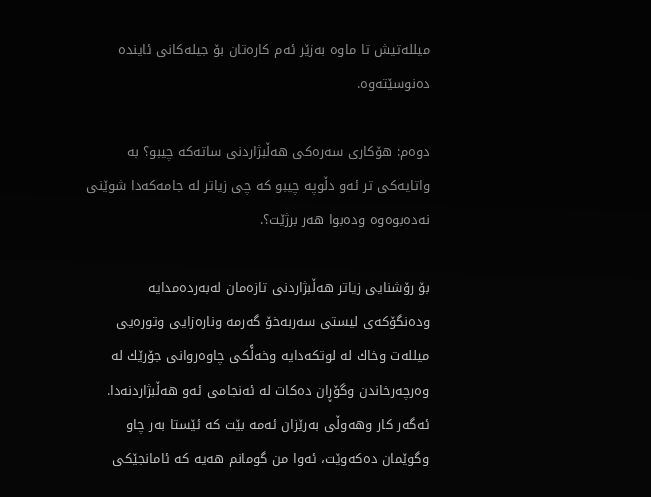میلله‌تیش تا ماوه‌ به‌زێر ئه‌م كاره‌تان بۆ جیله‌كانی ئاینده‌ ده‌نوسێته‌وه‌.

دوه‌م: هۆكاری سه‌ره‌كی هه‌ڵبژاردنی ساته‌كه‌ چیبو؟ به‌ واتایه‌كی تر ئه‌و دڵوپه‌ چیبو كه‌ چی زیاتر له‌ جامه‌كه‌دا شوێنی نه‌ده‌بوه‌وه‌ وده‌بوا هه‌ر برژێت؟.

بۆ رۆشنایی زیاتر هه‌ڵبژاردنی تازه‌مان له‌به‌رده‌مدایه‌ وده‌نگۆكه‌ی لیستی سه‌ربه‌خۆ گه‌رمه‌ وناره‌زایی وتوره‌یی میلله‌ت وخاك له‌ لوتكه‌دایه‌ وخه‌ڵًكی چاوه‌روانی جۆرێك له‌ وه‌رچه‌رخاندن وگۆڕان ده‌كات له‌ ئه‌نجامی ئه‌و هه‌ڵبژاردنه‌دا. ئه‌گه‌ر كار وهه‌وڵی به‌رێزان ئه‌مه‌ بێت كه‌ ئێستا به‌ر چاو وگوێمان ده‌كه‌وێت، ئه‌وا من گومانم هه‌یه‌ كه‌ ئامانجێكی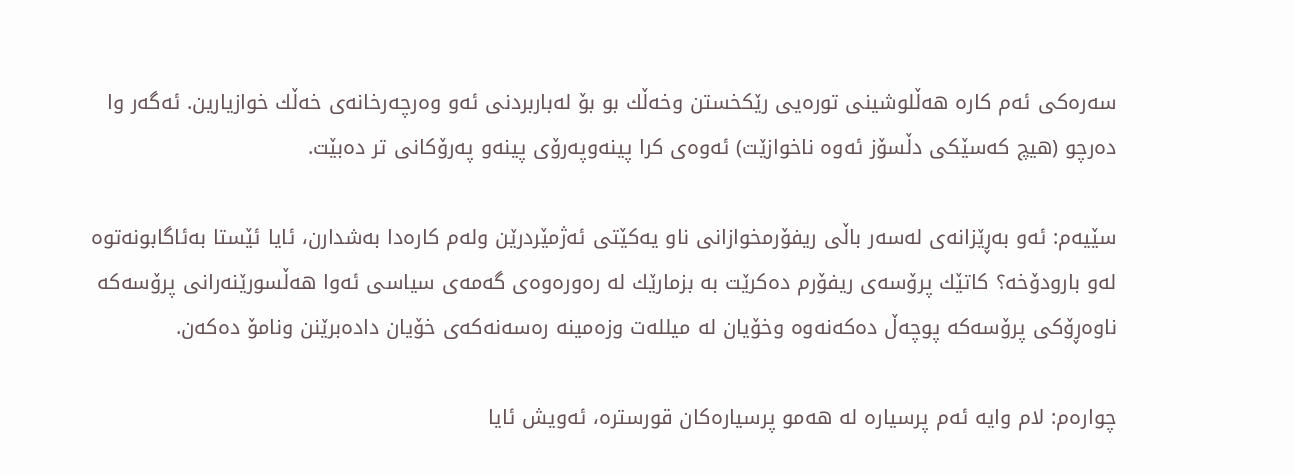سه‌ره‌كی ئه‌م كاره‌ هه‌ڵلوشینی توره‌یی رێكخستن وخه‌ڵك بو بۆ له‌باربردنی ئه‌و وه‌رچه‌رخانه‌ی خه‌ڵك خوازیارین. ئه‌گه‌ر وا ده‌رچو (هیچ كه‌سێكی دڵسۆز ئه‌وه‌ ناخوازێت) ئه‌وه‌ی كرا پینه‌وپه‌رۆی پینه‌و په‌رۆكانی تر ده‌بێت.

سێیه‌م: ئه‌و به‌ڕێزانه‌ی له‌سه‌ر باڵی ریفۆرمخوازانی ناو یه‌كێتی ئه‌ژمێردرێن وله‌م كاره‌دا به‌شدارن، ئایا ئێستا به‌ئاگابونه‌توه‌ له‌و بارودۆخه‌؟ كاتێك پرۆسه‌ی ریفۆرم ده‌كرێت به‌ بزمارێك له‌ ره‌وره‌وه‌ی گه‌مه‌ی سیاسی ئه‌وا هه‌ڵسورێنه‌رانی پرۆسه‌كه‌ ناوه‌ڕۆكی پرۆسه‌كه‌ پوچه‌ڵ‌ ده‌كه‌نه‌وه‌ وخۆیان له‌ میلله‌ت وزه‌مینه‌ ره‌سه‌نه‌كه‌ی خۆیان داده‌برێنن ونامۆ ده‌كه‌ن.

چواره‌م: لام وایه‌ ئه‌م پرسیاره‌ له‌ هه‌مو پرسیاره‌كان قورستره‌، ئه‌ویش ئایا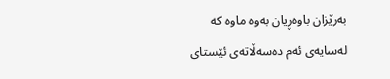به‌رێزان باوه‌ڕیان به‌وه‌ ماوه‌ كه‌ له‌سایه‌ی ئه‌م ده‌سه‌ڵاته‌ی ئێستای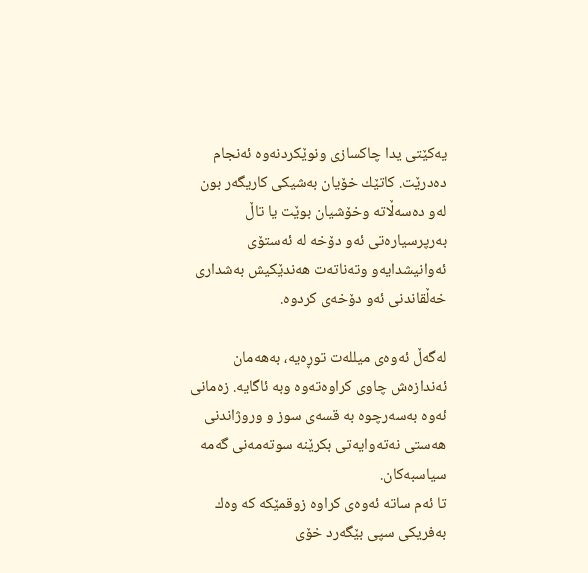یه‌كێتی یدا چاكسازی ونوێكردنه‌وه‌ ئه‌نجام ده‌درێت. كاتێك خۆیان به‌شیكی كاریگه‌ر بون له‌و ده‌سه‌ڵاته‌ وخۆشیان بوێت یا تاڵ‌ به‌رپرسیاره‌تی ئه‌و دۆخه‌ له‌ ئه‌ستۆی ئه‌وانیشدایه‌و وته‌ناته‌ت هه‌ندێكیش به‌شداری خه‌ڵقاندنی ئه‌و دۆخه‌ی كردوه‌.

له‌گه‌ڵ‌ ئه‌وه‌ی میلله‌ت توڕه‌یه‌، به‌هه‌مان ئه‌ندازه‌ش چاوی كراوه‌ته‌وه‌ وبه‌ ئاگایه‌. زه‌مانی ئه‌وه‌ به‌سه‌رچوه‌ به‌ قسه‌ی سوز و وروژاندنی هه‌ستی نه‌ته‌وایه‌تی بكرێنه‌ سوته‌مه‌نی گه‌مه‌ سیاسبه‌كان.
تا ئه‌م ساته‌ ئه‌وه‌ی كراوه‌ زوقمێكه‌ كه‌ وه‌ك به‌فریكی سپی بێگه‌رد خۆی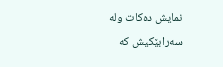نمایش ده‌كات وله‌ سه‌رابێكیش كه‌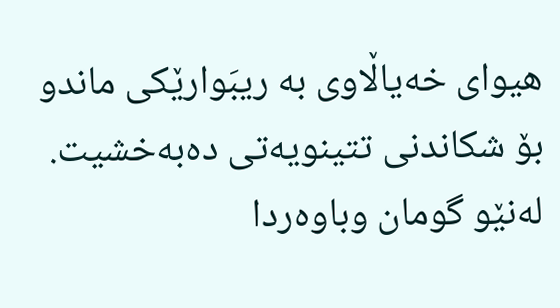هیوای خه‌یاڵاوی به‌ ریبَوارێكی ماندو بۆ شكاندنی تتینویه‌تی ده‌به‌خشیت. له‌نێو گومان وباوه‌ردا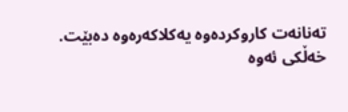ته‌نانه‌ت كاروكرده‌وه‌ یه‌كلاكه‌ره‌وه‌ ده‌بێت. خه‌ڵكی ئه‌وه‌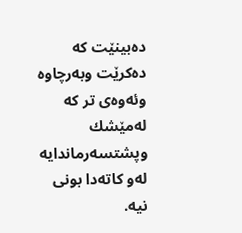ده‌بینێت كه‌ ده‌كرێت وبه‌رچاوه‌ وئه‌وه‌ی تر كه‌ له‌مێشك وپشتسه‌رماندایه‌ له‌و كاته‌دا بونی نیه‌.